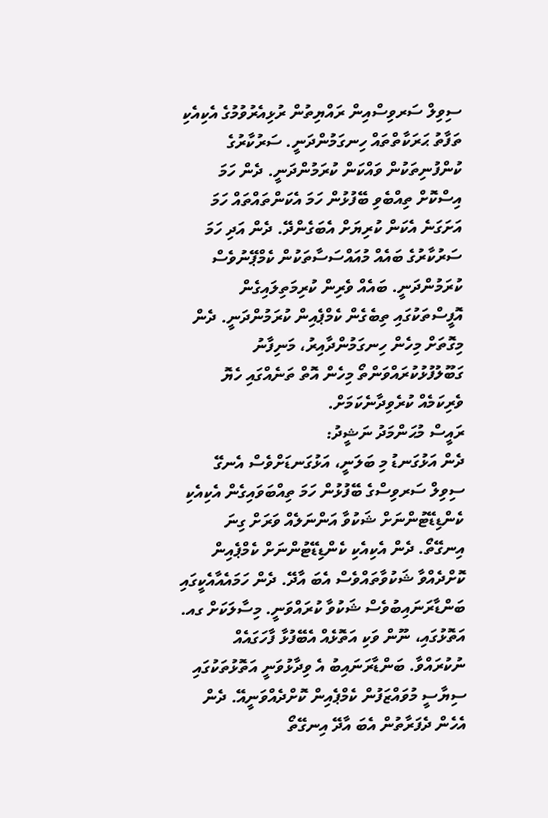ސިވިލް ސަރވިސްއިން ރައްޔިތުން ރުޅިއެރުވުމުގެ އެކިއެކި ތަފާތު ޙަރަކާތްތައް ހިނގަމުންދަނީ. ސަރުކާރުގެ ކުންފުނިތަކުން ވައްކަން ކުރަމުންދަނީ. ދެން ހަމަ އިސްކޮށް ތިއްބެވި ބޭފުޅުން ހަމަ އެކަންތައްތައް ހަމަ އަށަގަނެ އެކަން ކުރިޔަށް އެބަގެންދޭ. ދެން އަދި ހަމަ ސަރުކާރުގެ ބައެއް މުއައްސަސާތަކުން ކެމްޕޭނުވެސް ކުރަމުންދަނީ. ބައެއް ވެރިން ކުރިމަތިލައިގެން އޮފީސްތަކުގައި ތިބެގެން ކެމްޕެއިން ކުރަމުންދަނީ. ދެން މިގޮތަށް މިހެން ހިނގަމުންދާއިރު، މަނިފާނު ގަބޫލުފުޅުކުރައްވަންތޯ މިހެން އޮތް ތަނެއްގައި ހެޔޮ ވެރިކަމެއް ކުރެވިދާނެކަމަށް.
ރައީސް މުޙަންމަދު ނަޝީދު:
ދެން އަޅުގަނޑު މި ބަލަނީ، އަޅުގަނޑަށްވެސް އެނގޭ ސިވިލް ސަރވިސްގެ ބޭފުޅުން ހަމަ ތިއްބަވައިގެން އެކިއެކި ކެންޑިޑޭޓުންނަށް ޝަކުވާ އަންނަލެއް ވަރަށް ގިނަ އިނގޭތޯ. ދެން އެކިއެކި ކެންޑިޑޭޓުންނަށް ކެމްޕެއިން ކޮށްދެއްވާ ޝަކުވާތައްވެސް އެބަ އާދޭ. ދެން ހަމައެއާއެކީގައި ބަންޑާރަނައިބުވެސް ޝަކުވާ ކުރައްވަނީ. މިސާލަކަށް ގއ. އަތޮޅުގައި، ނޫން ވަކި އަތޮޅެއް އެބޭފުޅާ ފާހަގައެއް ނުކުރައްވާ. ބަންޑާރަނައިބު އެ ވިދާޅުވަނީ އަތޮޅުތަކުގައި ސިޔާސީ މުވައްޒަފުން ކެމްޕެއިން ކޮށްދެއްވަނީއޭ. ދެން އެހެން ދެފަރާތުން އެބަ އާދޭ އިނގޭތޯ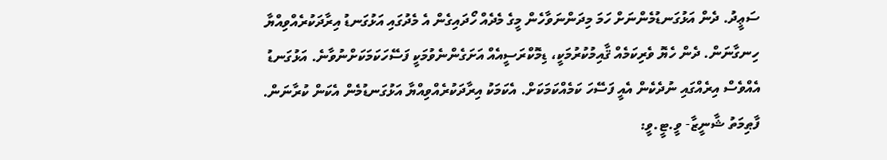ސަޢީދު. ދެން އަޅުގަނޑުމެންނަށް ހަމަ މިދަންނަވާހެން މީގެ މެދެއް ހޯދައިގެން އެ މެދުގައި އަޅުގަނޑު އިރާދަކުރެއްވިއްޔާ ހިނގާނަން. ދެން ހެޔޮ ވެރިކަމެއް ޤާއިމުކުރުމަކީ، ޑިމޮކްރަސީއެއް އަށަގެންނެވުމަކީ ފަސޭހަކަމަކަށްނުވާނެ. އަޅުގަނޑު އެއްވެސް އިރެއްގައި ނުދެކެން އެއީ ފަސޭހަ ކަމެއްކަމަކަށް. އެކަމަކު އިރާދަކުރެއްވިއްޔާ އަޅުގަނޑުމެން އެކަން ކުރާނަން.
ފާޠިމަތު ޝާނީޒާ- ވީ.ޓީ.ވީ: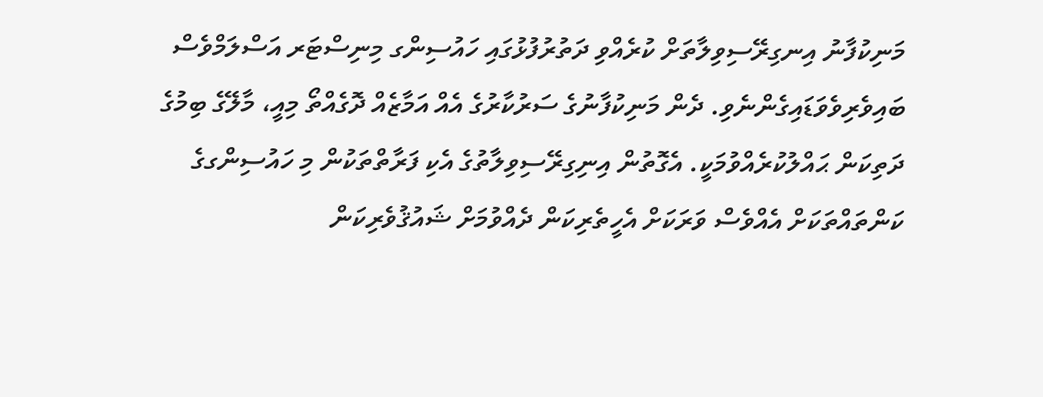މަނިކުފާނު އިނގިރޭސިވިލާތަށް ކުރެއްވި ދަތުރުފުޅުގައި ހައުސިންގ މިނިސްޓަރ އަސްލަމްވެސް ބައިވެރިވެވަޑައިގެންނެވި. ދެން މަނިކުފާނުގެ ސަރުކާރުގެ އެއް އަމާޒެއް ދޮގެއްތޯ މިއީ، މާލޭގެ ބިމުގެ ދަތިކަން ޙައްލުކުރެއްވުމަކީ. އެގޮތުން އިނިގިރޭސިވިލާތުގެ އެކި ފަރާތްތަކުން މި ހައުސިންގގެ ކަންތައްތަކަށް އެއްވެސް ވަރަކަށް އެހީތެރިކަން ދެއްވުމަށް ޝައުޤުވެރިކަން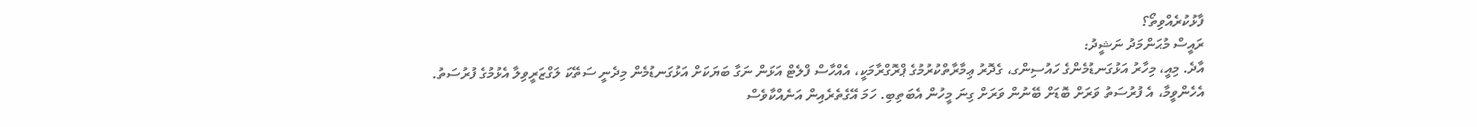ފާޅުކުރެއްވިތޯ؟
ރައީސް މުޙަންމަދު ނަޝީދު:
އާދެ. މިއީ، މިހާރު އަޅުގަނޑުމެންގެ ހައުސިންގ، ގެދޮރު ޢިމާރާތްކުރުމުގެ ޕްރޮގްރާމަކީ، އެއްހާސް ފްލެޓް އަޅަން ނަގާ ބަޔަކަށް އަޅުގަނޑުމެން މިދެނީ ސަތޭކަ ލަގްޒަރީވިލާ އެޅުމުގެ ފުރުސަތު. އެހެންވީމާ، އެ ފުރުސަތު ވަރަށް ބޮޑަށް ބޭނުން ވަރަށް ގިނަ މީހުން އެބަތިބި. ހަމަ އޭގެތެރެއިން އަނެއްކާވެސް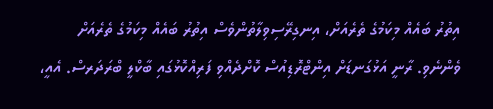އިތުރު ބައެއް މިކަމުގެ ތެރެއަށް، އިނގިރޭސިވިލާތުންވެސް އިތުރު ބައެއް މިކަމުގެ ތެރެއަށް ވެންނެވި. ރާނީ އަޅުގަނޑަށް އިންޓްރޮޑިއުސް ކޮށްދެއްވި ފަރިއްކޮޅުގައި ބާކްލީ ބްރަދަރސް. އެއީ،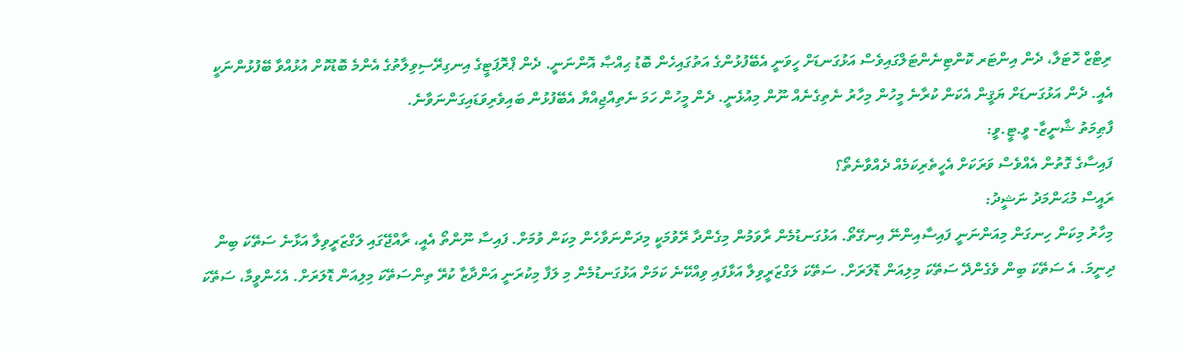ރިޓްޒް ހޮޓަލާ، ދެން އިންޓަރ ކޮންޓިނެންޓަލްގައިވެސް އަޅުގަނޑަށް ހީވަނީ އެބޭފުޅުންގެ އަތުގައިހެން ބޮޑު ޙިއްޞާ އޮންނަނީ. ދެން ޕްރޮޕަޓީގެ އިނގިރޭސިވިލާތުގެ އެންމެ ބޮޑުކޮށް އުޅުއްވާ ބޭފުޅުންނަކީ އެއީ. ދެން އަޅުގަނޑަށް ޔަޤީން އެކަން ކުރާނެ މީހުން މިހާރު ނެތިގެނެއް ނޫން މިއުޅެނީ. ދެން މީހުން ހަމަ ނެތިއްޖިއްޔާ އެބޭފުޅުން ބައިވެރިވަޑައިގަންނަވާނެ.
ފާޠިމަތު ޝާނީޒާ- ވީ.ޓީ.ވީ:
ފައިސާގެ ގޮތުން އެއްވެސް ވަރަކަށް އެހީތެރިކަމެއް ދެއްވާނެތޯ؟
ރައީސް މުޙަންމަދު ނަޝީދު:
މިހާރު މިކަން ހިނގަން މިއަންނަނީ ފައިސާއިންނޭ އިނގޭތޯ. އަޅުގަނޑުމެން ރާވަމުން މިގެންދާ ރޭވުމަކީ މިދަންނަވާހެން މިކަން ވުމަށް. ފައިސާ ނޫންތޯ އެއީ، ރާއްޖޭގައި ލަގްޒަރީވިލާ އަޅާނެ ސަތޭކަ ބިން ދިނީމަ. އެ ސަތޭކަ ބިން ވެގެންދޭ ސަތޭކަ މިލިއަން ޑޮލަރަށް. ސަތޭކަ ލަގްޒަރީވިލާ އަޅާފައި ވިއްކޭނެ ކަމަށް އަޅުގަނޑުމެން މި ލަފާ މިކުރަނީ އަންދާޒާ ކުރޭ ތިންސަތޭކަ މިލިއަން ޑޮލަރަށް. އެހެންވީމާ، ސަތޭކަ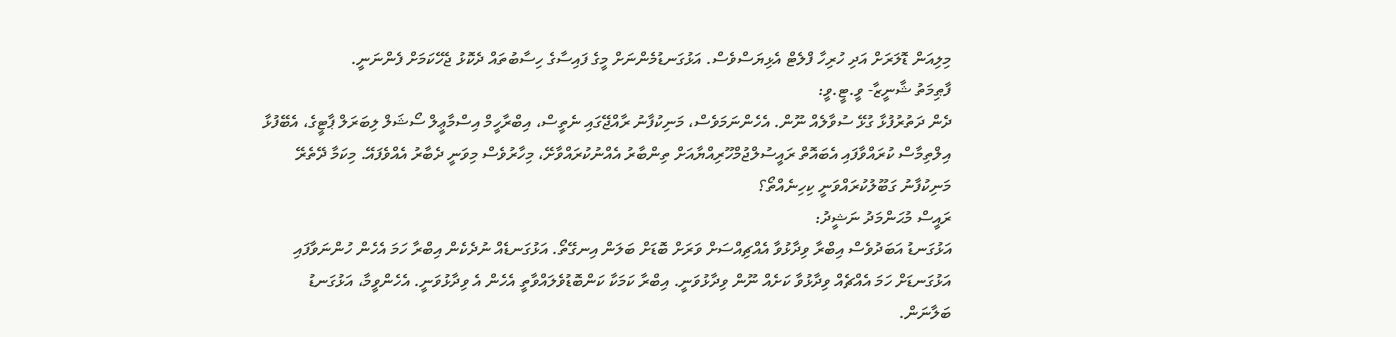މިލިއަން ޑޮލަރަށް އަދި ހުރިހާ ފްލެޓް އެޅިޔަސްވެސް. އަޅުގަނޑުމެންނަށް މީގެ ފައިސާގެ ހިސާބުތައް ދެކޮޅު ޖެހޭކަމަށް ފެންނަނީ.
ފާޠިމަތު ޝާނީޒާ- ވީ.ޓީ.ވީ:
ދެން ދަތުރުފުޅާ ގުޅޭ ސުވާލެއް ނޫން. އެހެންނަމަވެސް، މަނިކުފާނު ރާއްޖޭގައި ނެތީސް، އިބްރާހީމް އިސްމާޢީލް ސޯޝަލް ލިބަރަލް ޕާޓީގެ، އެބޭފުޅާ އިލްތިމާސް ކުރައްވާފައި އެބައޮތް ރައީސުލްޖުމްހޫރިއްޔާއަށް ތިންބާރު އެއްނުކުރައްވާށޭ، މިހާރުވެސް މިވަނީ ދެބާރު އެއްވެފައޭ. މިކަމާ ދޭތެރޭ މަނިކުފާނު ގަބޫލުކުރައްވަނީ ކިހިނެއްތޯ؟
ރައީސް މުޙަންމަދު ނަޝީދު:
އަޅުގަނޑު އަބަދުވެސް އިބްރާ ވިދާޅުވާ އެއްޗިއްސަށް ވަރަށް ބޮޑަށް ބަލަން އިނގޭތޯ. އަޅުގަނޑެއް ނުދެކެން އިބްރާ ހަމަ އެހެން ހުންނަވާފައި އަޅުގަނޑަށް ހަމަ އެއްޗެއް ވިދާޅުވާ ކަށެއް ނޫން ވިދާޅުވަނީ. އިބްރާ ކަމަކާ ކަންބޮޑުވެލައްވާތީ އެހެން އެ ވިދާޅުވަނީ. އެހެންވީމާ، އަޅުގަނޑު ބަލާނަން.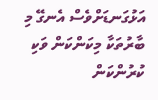އަޅުގަނޑަށްވެސް އެނގޭ މި ބާރުތަކާ މިކަންކަން ވަކި ކުރުންކަން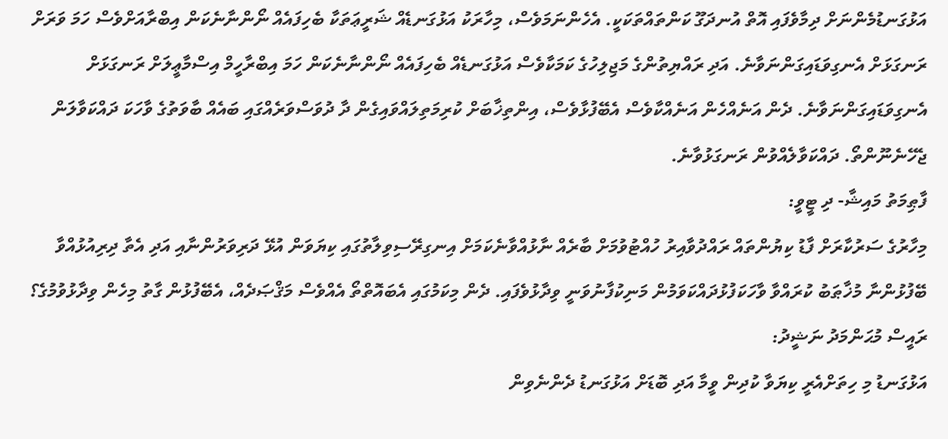އަޅުގަނޑުމެންނަށް ދިމާވެފައި އޮތް އުނދަގޫ ކަންތައްތަކަކީ. އެހެންނަމަވެސް، މިހާރަކު އަޅުގަނޑެއް ޝަރީޢަތަކާ ބެހިފައެއް ނޯންނާނެކަން އިބްރާއަށްވެސް ހަމަ ވަރަށް ރަނގަޅަށް އެނގިވަޑައިގަންނަވާނެ. އަދި ރައްޔިތުންގެ މަޖިލިހުގެ ކަމަކާވެސް އަޅުގަނޑެއް ބެހިފައެއް ނޯންނާނެކަން ހަމަ އިބްރާހީމް އިސްމާޢީލަށް ރަނގަޅަށް އެނގިވަޑައިގަންނަވާނެ. ދެން އަނެއްހެން އަނެއްކާވެސް އެބޭފުޅާވެސް، އިންތިޚާބަށް ކުރިމަތިލައްވައިގެން ދާ ދުވަސްވަރެއްގައި ބައެއް ބާވަތުގެ ވާހަކަ ދައްކަވާލަން ޖެހޭނެނޫންތޯ. ދައްކަވާލެއްވުން ރަނގަޅުވާނެ.
ފާޠިމަތު މައިޝާ- ދި ޓީވީ:
މިހާރުގެ ސަރުކާރަށް ފާޑު ކިޔުންތައް ރައްދުވާއިރު ހުއްޓުވުމަށް ބާރެއް ނާޅުއްވާނެކަމަށް އިނގިރޭސިވިލާތުގައި ކިޔަވަން އުޅޭ ދަރިވަރުންނާއި އަދި އެތާ ދިރިއުޅުއްވާ ބޭފުޅުންނާ މުޚާޠަބު ކުރައްވާ ވާހަކަފުޅުދައްކަވަމުން މަނިކުފާނުވަނީ ވިދާޅުވެފައި. ދެން މިކަމުގައި އެބައޮތްތޯ އެއްވެސް މަޤްޞަދެއް، އެބޭފުޅުން ގާތު މިހެން ވިދާޅުވުމުގެ؟
ރައީސް މުޙަންމަދު ނަޝީދު:
އަޅުގަނޑު މި ހިތަށްއެރީ ކިޔަވާ ކުދިން ވީމާ އަދި ބޮޑަށް އަޅުގަނޑު ދެންނެވިން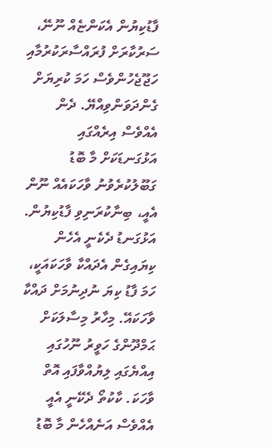ފާޑުކިޔުން އެކަންޏެއް ނޫނޭ، ސަރުކާރަށް ފުރައްސާރަކުރުމާއި ހަޖޫޖެހުންވެސް ހަމަ ކުރިޔަށް ގެންދަވަންވިއްޔޭ. ދެން އެއްވެސް އިރެއްގައި އަޅުގަނޑަކަށް މާ ބޮޑު ގަބޫލުކުރެވުނު ވާހަކައެއް ނޫން އެއީ، ބިނާކުރަނިވި ފާޑުކިޔުން. އަޅުގަނޑު ދެކެނީ އެހެން ކިޔައިގެން އެދައްކާ ވާހަކައަކީ، ހަމަ ފާޑު ކިޔަ ނުދިނުމަށް ދައްކާ ވާހަކައޭ. މިހާރު މިސާލަކަށް ޙަމްދޫންގެ ހަވީރު ނޫހުގައި އިއްޔެގައި ލިޔުއްވާފައި އޮތް ވާހަކަ. ކާކުތޯ ދެކޭނީ އެއީ އެއްވެސް އަނެއްހެން މާ ބޮޑު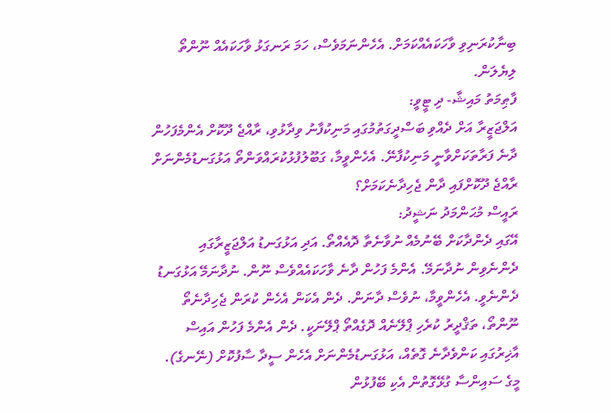ބިނާކުރަނިވި ވާހަކައެއްކަމަށް. އެހެންނަމަވެސް، ހަމަ ރަނގަޅު ވާހަކައެއް ނޫންތޯ ލިޔެލަން.
ފާޠިމަތު މައިޝާ- ދި ޓީވީ:
އަލްޖަޒީރާ އަށް ދެއްވި ބަސްދީގަތުމުގައި މަނިކުފާނު ވިދާޅުވި، ރާއްޖެ ދޫކޮށް އެންމެފަހުން ދާނެ ފަރާތަކަށްވާނީ މަނިކުފާނޭ. އެހެންވީމާ، ގަބޫލުފުޅުކުރައްވަންތޯ އަޅުގަނޑުމެންނަށް ރާއްޖެ ދޫކޮށްފައި ދާން ޖެހިދާނެކަމަށް؟
ރައީސް މުޙަންމަދު ނަޝީދު:
އޭގައި ދެންދާކަށް ބޭނުމެއް ނުވާނެތާ ދޮއެއްތޯ. އަދި އަޅުގަނޑު އަލްޖަޒީރާގައި ދެންނެވިން ނުދާނަމޭ. އެންމެ ފަހުން ދާނެ ވާހަކައެއްވެސް ނޫން. ނުދާނަމޭ އަޅުގަނޑު ދެންނެވީ. އެހެންވީމާ، ނުވެސް ދާނަން. ދެން އެކަން އެހެން ކުރަން ޖެހިދާނެތޯ ނޫންތޯ، ތަޤްދީރު ކުރެހި ޕްލޭނެއް ދޮގެއްތޯ ޕްލޭނަކީ. ދެން އެންމެ ފަހުން އައިސް އާޚިރުގައި ކަންވެދާނެ ގޮތެއް، އަޅުގަނޑުމެންނަށް އެހެން ސީދާ ސާފުކޮށް (ނޭނގެ). މީގެ ސައިންސާ ގުޅޭގޮތުން އެކި ބޭފުޅުން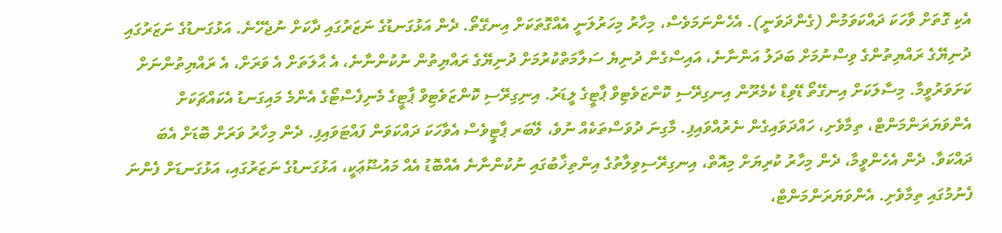އެކި ގޮތަށް ވާހަކަ ދައްކަވަމުން (ގެންދަވަނީ). އެހެންނަމަވެސް، މިހާރު މިހަރުލަނީ އެއްގޮތަކަށް އިނގޭތޯ. ދެން އަޅުގަނޑުގެ ނަޒަރުގައި ދާކަށް ނުޖެހޭނެ. އަޅުގަނޑުގެ ނަޒަރުގައި ދުނިޔޭގެ ރައްޔިތުންގެ ވިސްނުމަށް ބަދަލު އަންނާނެ، އައިސްގެން ދުނިޔެ ސަލާމަތްކުރުމަށް ދުނިޔޭގެ ރައްޔިތުން ނުކުންނާނެ، އެ ޙާލަތަށް އެ ވަރަށް، އެ ރައްޔިތުންނަށް ކަށަވަރުވީމާ. މިސާލަކަށް އިނގޭތޯ ޑޭވިޑް ކެމެރޫން އިނގިރޭސި ކޮންޒަވެޓިވް ޕާޓީގެ ލީޑަރު. އިނިގިރޭސި ކޮންޒަވެޓިވް ޕާޓީގެ މެނިފެސްޓޯގެ އެންމެ މައިގަނޑު އެކައްޗަކަށް އެންވަޔަރަންމަންޓް، ތިމާވެށި، ހައްދަވައިގެން ނެރުއްވައިފި. މާގިނަ ދުވަސްތަކެއް ނުވެ، ލޭބަރ ޕާޓީވެސް އެވާހަކަ ދައްކަވަން ފައްޓަވައިފި. ދެން މިހާރު ވަރަށް ބޮޑަށް އެބަ ދައްކަވާ. ދެން އެހެންވީމާ، ދެން މިހާރު ކުރިޔަށް މިއޮތް، އިނގިރޭސިވިލާތުގެ އިންތިޚާބުގައި ނުކުންނާނެ އެއްބޮޑު އެއް މައުޟޫޢަކީ، އަޅުގަނޑުގެ ނަޒަރުގައި، އަޅުގަނޑަށް ފެންނަ ފެނުމުގައި ތިމާވެށި. އެންވަޔަރަންމަންޓް،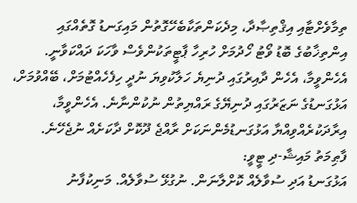ތިމާވެށްޓާއި އިޤްތިޞާދާ، މިދެކަންތަކާބެހޭގޮތުން މައިގަނޑު ގޮތެއްގައި އިންތިޚާބުގެ ބޮޑު ވޯޓު ހޯދުމަށް ހުރިހާ ޕާޓީތަކުންވެސް ވާހަކަ ދައްކަވާނީ. އެހެންވީމާ، އެހެން ދާއިރުގައި ދުނިޔެ ހަލާކުވިޔަ ނުދީ ހިފެހެއްޓުމަށް، ބޭއްވުމަށް، އަޅުގަނޑުގެ ނަޒަރުގައި ދުނިޔޭގެ ރައްޔިތުން ނުކުންނާނެ. އެހެންވީމާ، އިރާދަކުރެއްވިއްޔާ އަޅުގަނޑުމެންނަކަށް ރާއްޖެ ދޫކޮށް ދާކަށެއް ނުޖެހޭނެ.
ފާޠިމަތު މައިޝާ-ދި ޓީވީ:
އަޅުގަނޑު އަދި ސުވާލެއް ކޮށްލާނަން. ނުގުޅޭ ސުވާލެއް. މަނިކުފާނު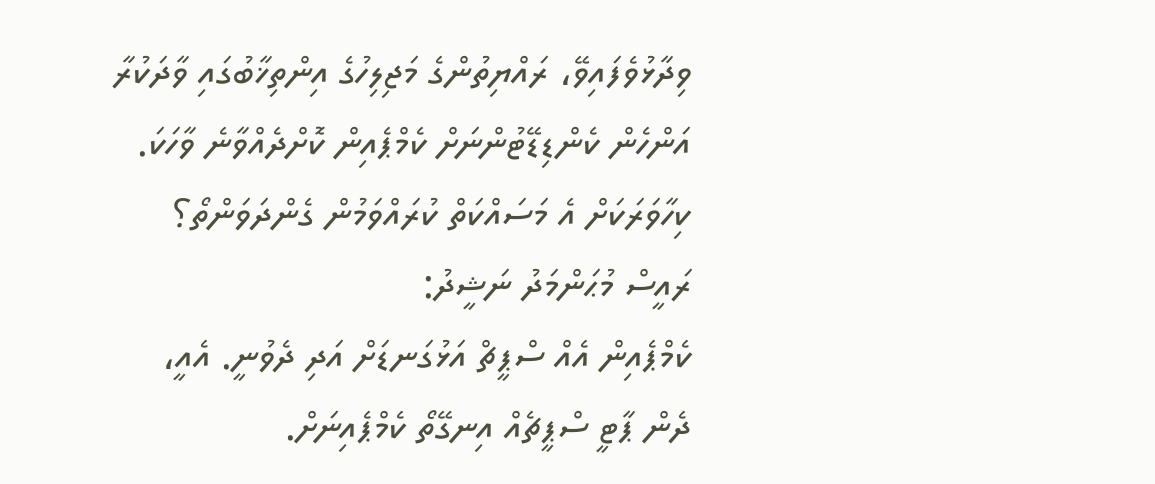ވިދާޅުވެފައިވޭ، ރައްޔިތުންގެ މަޖިލިހުގެ އިންތިޚާބުގައި ވާދަކުރާ އަންހެން ކެންޑިޑޭޓުންނަށް ކެމްޕެއިން ކޮށްދެއްވާނެ ވާހަކަ. ކިހާވަރަކަށް އެ މަސައްކަތް ކުރައްވަމުން ގެންދަވަންތޯ؟
ރައީސް މުޙަންމަދު ނަޝީދު:
ކެމްޕެއިން އެއް ސްޕީޗް އަޅުގަނޑަށް އަދި ދެވުނީ. އެއީ، ދެން ޕާޓީ ސްޕީޗެއް އިނގޭތޯ ކެމްޕެއިނަށް.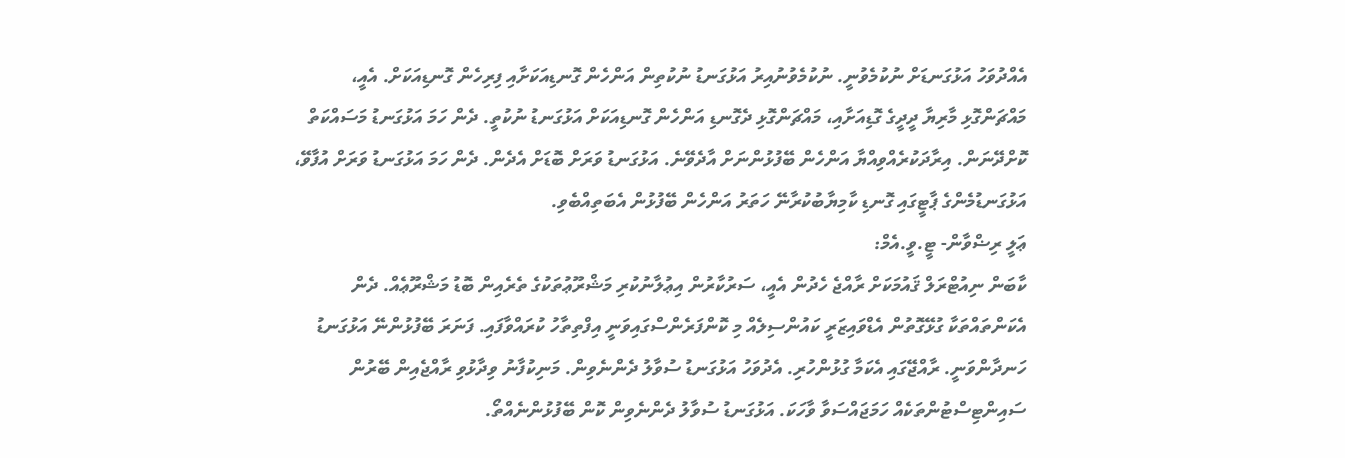އެއްދުވަހު އަޅުގަނޑަށް ނުކުމެވުނީ. ނުކުމެވުނުއިރު އަޅުގަނޑު ނުކުތިން އަންހެން ގޮނޑިއަކަށާއި ފިރިހެން ގޮނޑިއަކަށް. އެއީ، މައްޗަންގޮޅި މާރިޔާ ދީދީގެ ގޮޑިއަށާއި، މައްޗަންގޮޅި ދެގޮނޑި އަންހެން ގޮނޑިއަކަށް އަޅުގަނޑު ނުކުތީ. ދެން ހަމަ އަޅުގަނޑު މަސައްކަތް ކޮށްދޭނަން. އިރާދަކުރެއްވިއްޔާ އަންހެން ބޭފުޅުންނަށް އާދެވޭނެ. އަޅުގަނޑު ވަރަށް ބޮޑަށް އެދެން. ދެން ހަމަ އަޅުގަނޑު ވަރަށް އުފާވޭ، އަޅުގަނޑުމެންގެ ޕާޓީގައި ގޮނޑި ކާމިޔާބުކުރާނޭ ހަތަރު އަންހެން ބޭފުޅުން އެބަތިއްބެވި.
ޢަލީ ރިޟްވާން- ޓީ.ވީ.އެމް:
ކާބަން ނިއުޓްރަލް ޤައުމަކަށް ރާއްޖެ ހެދުން އެއީ، ސަރުކާރުން އިޢުލާނުކުރި މަޝްރޫޢުތަކުގެ ތެރެއިން ބޮޑު މަޝްރޫޢެއް. ދެން އެކަންތައްތަކާ ގުޅޭގޮތުން އެޑްވައިޒަރީ ކައުންސިލެއް މި ކޮންފަރެންސްގައިވަނީ އިފްތިތާހު ކުރައްވާފައި. ފަނަރަ ބޭފުޅުންނޭ އަޅުގަނޑު ހަނދާންވަނީ. ރާއްޖޭގައި އެކަމާ ގުޅުންހުރި. އެދުވަހު އަޅުގަނޑު ސުވާލު ދެންނެވިން. މަނިކުފާނު ވިދާޅުވި ރާއްޖެއިން ބޭރުން ސައިންޓިސްޓުންތަކެއް ހަމަޖައްސަވާ ވާހަކަ. އަޅުގަނޑު ސުވާލު ދެންނެވިން ކޮން ބޭފުޅުންނެއްތޯ.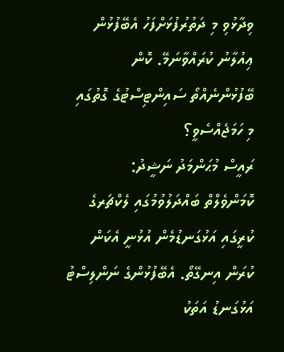ވިދާޅުވި މި ދަތުރުފުޅަށްފަހު އެބޭފުޅުން ޢިއުލާނު ކުރައްވާނަމޭ. ކޮން ބޭފުޅުންނެއްތޯ ސައިންޓިސްޓުގެ ގޮތުގައި މި ހަމަޖެއްސެވީ؟
ރައީސް މުޙަންމަދު ނަޝީދު:
ކޮމަންވެލްތް ބައްދަލުވުމުގައި ލެކްޗަރގެ ކުރީގައި އަޅުގަނޑުމެން އުޅުނީ އެކަން ކުރަން އިނގޭތޯ. އެބޭފުޅުންގެ ނަންލިސްޓު އަޅުގަނޑު އަތަކު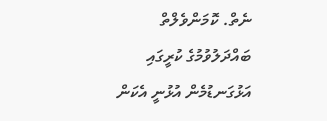ނެތް. ކޮމަންވެލްތް ބައްދަލުވުމުގެ ކުރީގައި އަޅުގަނޑުމެން އުޅުނީ އެކަން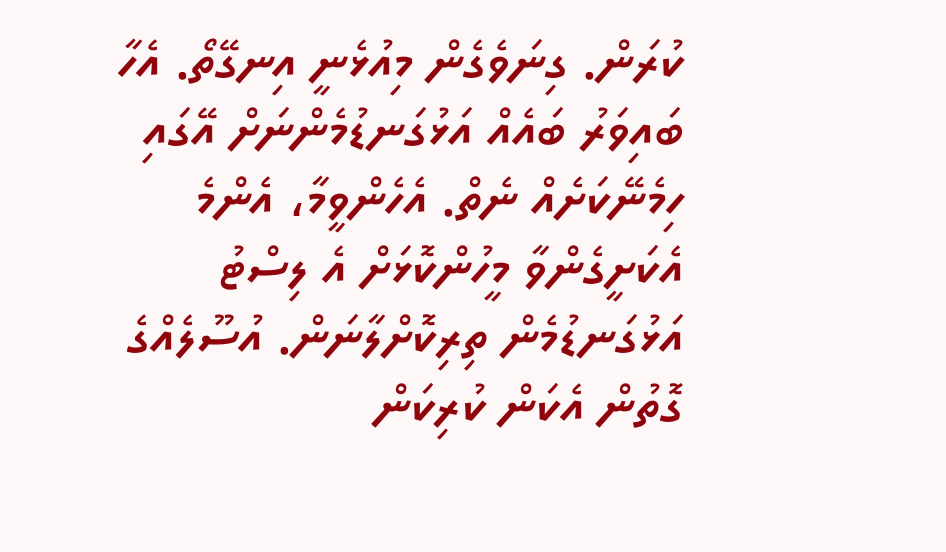ކުރަން. ގިނަވެގެން މިއުޅެނީ އިނގޭތޯ. އެހާ ބައިވަރު ބައެއް އަޅުގަނޑުމެންނަށް އޭގައި ހިމެނޭކަށެއް ނެތް. އެހެންވީމާ، އެންމެ އެކަށީގެންވާ މީހުންކޮޅަށް އެ ލިސްޓު އަޅުގަނޑުމެން ތިރިކޮށްލާނަން. އުސޫލެއްގެ ގޮތުން އެކަން ކުރިކަން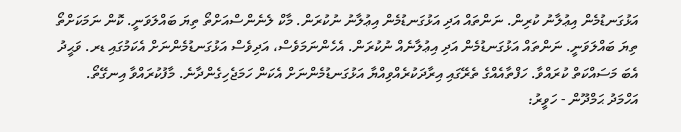އަޅުގަނޑުމެން އިޢުލާނު ކުރިން. ނަންތައް އަދި އަޅުގަނޑުމެން އިޢުލާނު ނުކުރަން. މާކް ލެނެންސްއަށްތޯ ތިޔަ ބައްލަވަނީ. ކޮން ނަމަކަށްތޯ ތިޔަ ބައްލަވަނީ. ނަންތައް އަޅުގަނޑުމެން އަދި އިޢުލާނެއް ނުކުރަން. އެހެންނަމަވެސް، އަދިވެސް އަޅުގަނޑުމެންނަށް އެކަމުގައި ޑރ. ވަޙީދު އެބަ މަސައްކަތް ކުރައްވާ. ހަފްތާއެއްގެ ތެރޭގައި އިރާދަކުރެއްވިއްޔާ އަޅުގަނޑުމެންނަށް އެކަން ހަމަޖެހިގެންދާނެ. މާފުކުރައްވާ އިނގޭތޯ.
އަހްމަދު ޙަމްދޫން - ހަވީރު: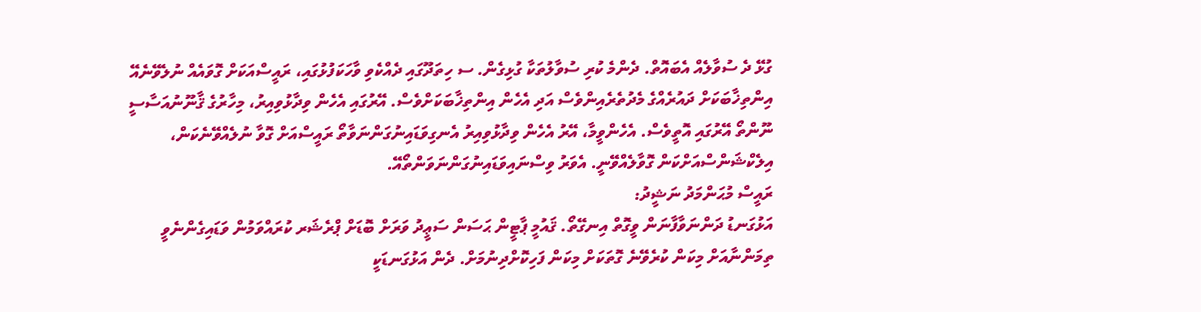ގުޅޭ ދެ ސުވާލެއް އެބައޮތް. ދެންމެ ކުރި ސުވާލުތަކާ ގުޅިގެން. ސ ހިތަދޫގައި ދެއްކެވި ވާހަކަފުޅުގައި، ރައީސްއަކަށް ގޮވައެއް ނުލެވޭނެއޭ އިންތިޚާބަކަށް ދައުރެއްގެ މެދުތެރެއިންވެސް އަދި އެހެން އިންތިޚާބަކަށްވެސް. އޭރުގައި އެހެން ވިދާޅުވިއިރު، މިހާރުގެ ޤާނޫނުއަސާސީ ނޫންތޯ އޭރުގައި އޮތީވެސް. އެހެންވީމާ، އޭރު އެހެން ވިދާޅުވިއިރު އެނގިވަޑައިނުގަންނަވާތޯ ރައީސްއަށް ގޮވާ ނުލެއްވޭނެކަން، އިލެކްޝަންސްއަށްކަން ގޮވާލެއްވޭނީ. އެވަރު ވިސްނައިވަޑައިނުގަންނަވަންތޯއޭ.
ރައީސް މުޙަންމަދު ނަޝީދު:
އަޅުގަނޑު ދަންނަވާފާނަން ވީގޮތް އިނގޭތޯ. ޤައުމީ ޕާޓީން ޙަސަން ސަޢީދު ވަރަށް ބޮޑަށް ޕްރެޝަރ ކުރައްވަމުން ވަޑައިގެންނެވީ ތިމަންނާއަށް މިކަން ކުރެވޭނެ ގޮތަކަށް މިކަން ފަހިކޮށްދިނުމަށް. ދެން އަޅުގަނޑަކީ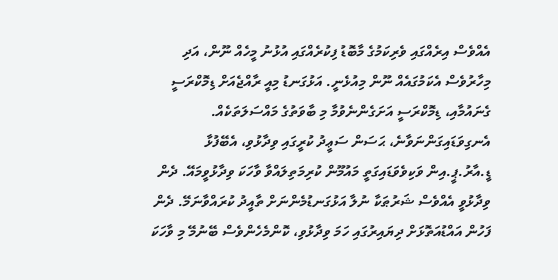އެއްވެސް އިރެއްގައި ވެރިކަމުގެ މާބޮޑު ފިކުރެއްގައި އުޅުނު މީހެއް ނޫން، އަދި މިހާރުވެސް އެކަމުގައެއް ނޫން މިއުޅެނީ. އަޅުގަނޑު މިއީ ރާއްޖެއަށް ޑިމޮކްރަސީ ގެނައުމާއި، ޑިމޮކްރަސީ އަށަގެންނެވުމާ މި ބާވަތުގެ މައްސަލަތަކެއް. އެނގިވަޑައިގަންނަވާނެ، ޙަސަން ސަޢީދު ކުރީގައި ވިދާޅުވި، އެބޭފުޅާ ޑީ.އާރު.ޕީ.އިން ވަކިވެވަޑައިގަތީ މައުމޫން ކުރިމަތިލައްވާ ވާހަކަ ވިދާޅުވީމައޭ. ދެން ވިދާޅުވީ އެއްވެސް ޝަރުޠަކާ ނުލާ އަޅުގަނޑުމެންނަށް ތާއީދު ކުރައްވާނަމޭ. ދެން ފަހުން އައްޑުއަތޮޅަށް ދިޔައިރުގައި ހަމަ ވިދާޅުވި، ކޮންމެހެންވެސް ބޭނުމޭ މި ވާހަކަ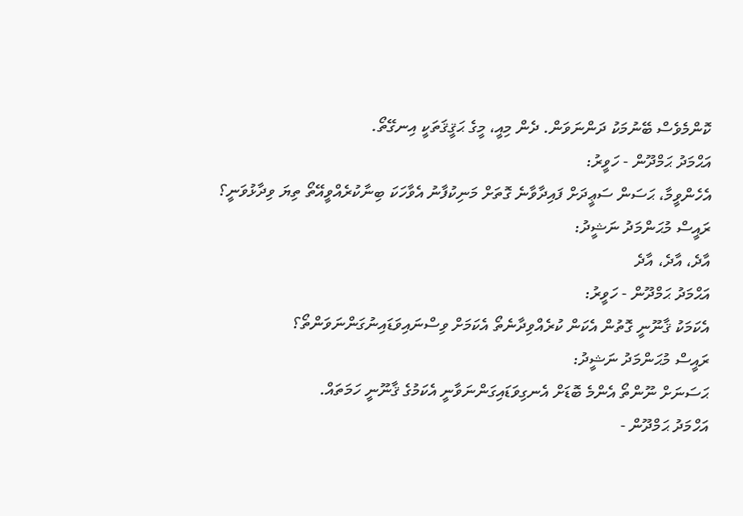ކޮންމެވެސް ބޭނުމަކު ދަންނަވަން. ދެން މިއީ، މީގެ ޙަޤީޤަތަކީ އިނގޭތޯ.
އަޙްމަދު ޙަމްދޫން - ހަވީރު:
އެހެންވީމާ، ޙަސަން ސަޢީދަށް ފައިދާވާނެ ގޮތަށް މަނިކުފާނު އެވާހަކަ ބިނާކުރެއްވީއޭތޯ ތިޔަ ވިދާޅުވަނީ؟
ރައީސް މުޙަންމަދު ނަޝީދު:
އާދެ، އާދެ، އާދެ
އަޙްމަދު ޙަމްދޫން - ހަވީރު:
އެކަމަކު ޤާނޫނީ ގޮތުން އެކަން ކުރެއްވިދާނެތޯ އެކަމަށް ވިސްނައިވަޑައިނުގަންނަވަންތޯ؟
ރައީސް މުޙަންމަދު ނަޝީދު:
ޙަސަނަށް ނޫންތޯ އެންމެ ބޮޑަށް އެނގިވަޑައިގަންނަވާނީ އެކަމުގެ ޤާނޫނީ ހަމަތައް.
އަހްމަދު ޙަމްދޫން -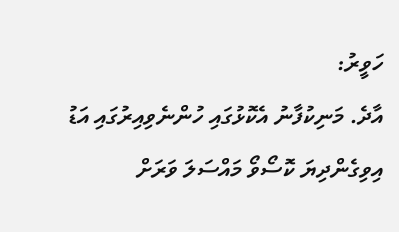ހަވީރު:
އާދެ. މަނިކުފާނު އެކޮޅުގައި ހުންނެވިއިރުގައި އަޑު އިވިގެންދިޔަ ކޮސޯވޯ މައްސަލަ ވަރަށް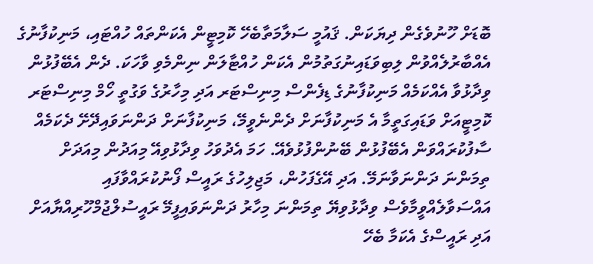ބޮޑަށް ހޫނުވެގެން ދިޔަކަން. ޤައުމީ ސަލާމަތާބެހޭ ކޮމިޓީން އެކަންތައް ހުއްޓައި، މަނިކުފާނުގެ އެއްބާރުލެއްވުން ލިބިވަޑައިނުގަތުމުން އެކަން ހުއްޓާލަން ނިންމެވި ވާހަކަ. ދެން އެބޭފުޅުން ވިދާޅުވާ އެއްކަމެއް މަނިކުފާނުގެ ޑިފެންސް މިނިސްޓަރ އަދި މިހާރުގެ ވަގުތީ ހޯމް މިނިސްޓަރ ކޮމިޓީއަށް ވަޑައިގަތީމާ އެ މަނިކުފާނަށް ދެންނެވީމޭ، މަނިކުފާނަށް ދަންނަވައިދޭށޭ ދެކަމެއް ސާފުކުރައްވަން އެބޭފުޅުން ބޭނުންފުޅުވެއޭ. ހަމަ އެދުވަހު ވިދާޅުވިއޭ މިއަދުން މިއަދަށް ތިމަންނަ ދަންނަވާނަމޭ. އަދި އޭގެފަހުން، މަޖިލިހުގެ ރައީސް ފޯނުކުރައްވާފައި އައްސަވާލެއްވީމާވެސް ވިދާޅުވިޔޭ ތިމަންނަ މިހާރު ދަންނަވައިފީމޭ ރައީސުލްޖުމްހޫރިއްޔާއަށް އަދި ރައީސްގެ އެކަމާ ބެހޭ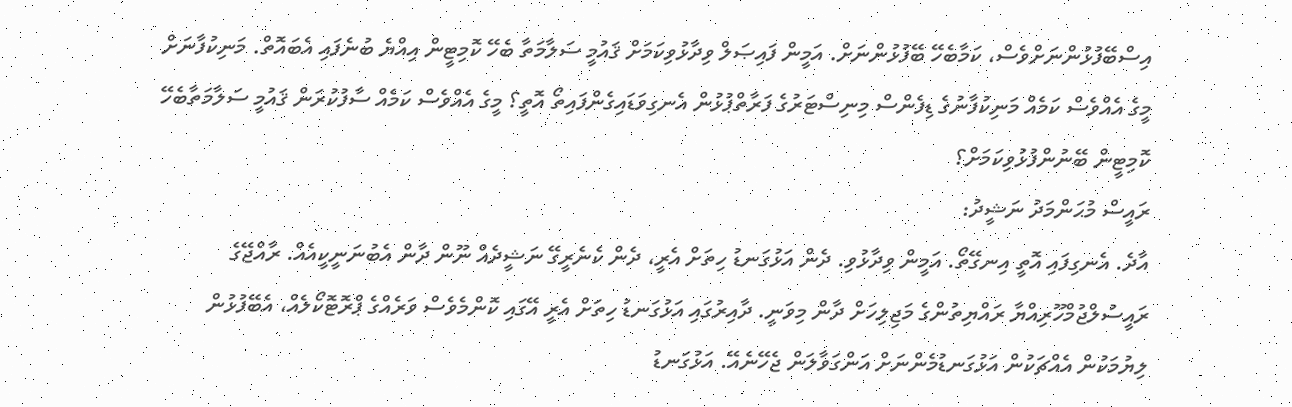އިސްބޭފުޅުންނަށްވެސް، ކަމާބެހޭ ބޭފުޅުންނަށް. އަމީން ފައިޞަލް ވިދާޅުވިކަމަށް ޤައުމީ ސަލާމަތާ ބެހޭ ކޮމިޓީން އިއްޔެ ބުނެފައި އެބައޮތް. މަނިކުފާނަށް މީގެ އެއްވެސް ކަމެއް މަނިކުފާނުގެ ޑިފެންސް މިނިސްޓަރުގެ ފަރާތްޕުޅުން އެނގިވަޑައިގެންފައިތޯ އޮތީ؟ މީގެ އެއްވެސް ކަމެއް ސާފުކުރަން ޤައުމީ ސަލާމަތާބެހޭ ކޮމިޓީން ބޭނުންފުޅުވިކަމަށް؟
ރައީސް މުޙަންމަދު ނަޝީދު:
އާދެ. އެނގިފައި އޮތީ އިނގޭތޯ. އަމީން ވިދާޅުވި. ދެން އަޅުގަނޑު ހިތަށް އެރީ، ދެން ކެނެރީގޭ ނަޝީދެއް ނޫން ދާން އެބުނަނީކީއެއް. ރާއްޖޭގެ ރައީސުލްޖުމްހޫރިއްޔާ ރައްޔިތުންގެ މަޖިލިހަށް ދާން މިވަނީ. ދާއިރުގައި އަޅުގަނޑު ހިތަށް އެރީ އޭގައި ކޮންމެވެސް ވަރެއްގެ ޕްރޮޓޮކޯލެއް، އެބޭފުޅުން ލިޔުމަކުން އެއްޗަކުން އަޅުގަނޑުމެންނަށް އަންގަވާލަން ޖެހޭނެއޭ. އަޅުގަނޑު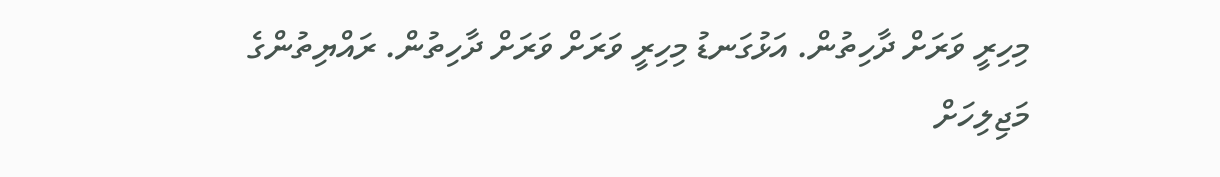މިހިރީ ވަރަށް ދާހިތުން. އަޅުގަނޑު މިހިރީ ވަރަށް ވަރަށް ދާހިތުން. ރައްޔިތުންގެ މަޖިލިހަށް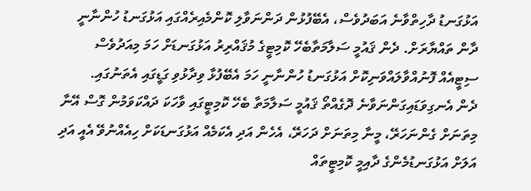އަޅުގަނޑު ދާހިތްވާނެ އަބަދުވެސް، އެބޭފުޅުން ދަންނަވާލި ކޮންމެއިރެއްގައި އަޅުގަނޑު ހުންނާނީ ދާން ތައްޔާރަށް. ދެން ޤައުމީ ސަލާމަތާބެހޭ ކޮމިޓީގެ މުޤައްރިރު އަޅުގަނޑަށް ހަމަ މިއަދުވެސް ސިޓީއެއް ފޮނުއްވާލައްވަނިކޮށް އަޅުގަނޑު ހުންނާނީ ހަމަ އެބޭފުޅާ ވިދާޅުވި ގަޑީގައި އެތަނުގައި.
ދެން އެނގިވަޑައިގަންނަވާނެ ދޮގެއްތޯ ޤައުމީ ސަލާމަތާ ބެހޭ ކޮމިޓީގައި ވާހަކަ ދައްކަވަމުން ގޮސް އޭނާ މިތަނަށް ގެންނަހަރޭ، މީނާ މިތަނަށް ދަހަރޭ، އެހެން އަދި އެކަމެއް އަޅުގަނޑަކަށް ހިއެއްނުވޭ އެއީ އަދި އަލަށް އަޅުގަނޑުމެންގެ ދާއިމީ ކޮމިޓީތައް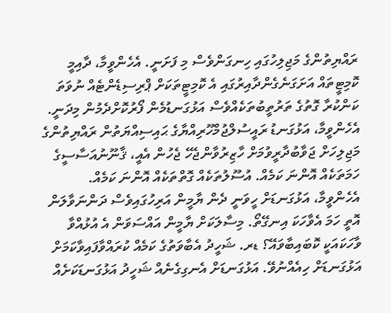ރައްޔިތުންގެ މަޖިލިހުގައި ހިނގަންވެސް މި ފަށަނީ. އެހެންވީމާ، ދާއިމީ ކޮމިޓީތައް އަށަގަނެގެންދާއިރުގައި އެ ކޮމިޓީތަކަށް ޕްރިސިޑެންޓެއް ނުވަތަ ކަންކުރާ ގޮތުގެ ތަރުތީބުތަކެއްވެސް އަޅުގަނޑުމެން ފޯރުކޮށްދެމުން މިދަނީ. އެހެންވީމާ، އަޅުގަނޑު ރައީސުލްޖުމްހޫރިއްޔާގެ ޙައިސިއްޔަތުން ރައްޔިތުންގެ މަޖިލިހަށް ޖަވާބުދާރީވުމަށް ހާޒިރުވާންޖެހޭ ޖެހުން އެއީ، ޤާނޫނުއަސާސީގެ ހަމަތަކެއް އޮންނަ ކަމެއް. އުސޫލުތަކެއް ގޮތްތަކެއް އޮންނަ ކަމެއް.
އެހެންވީމާ، އަޅުގަނޑަށް ހީވަނީ ދެން ޔާމީން އަރިހުގައިވެސް ދަންނަވާލަން އޮތީ ހަމަ އެވާހަކަ އިނގޭތޯ. މިސާލަކަށް ޔާމީން އައްސަވަން އެ އުޅުއްވާ ވާހަކައަކީ ކޮބައިބާވައޭ؟ ޑރ. ޝަހީދު އެބާވަތުގެ ކަމެއް ކުރައްވާފައިވާކަމަށް އަޅުގަނޑަށް ހިއެއްނުވޭ. އަޅުގަނޑަށް އެނގިގެނެއް ޝަހީދު އަޅުގަނޑަކަށެއް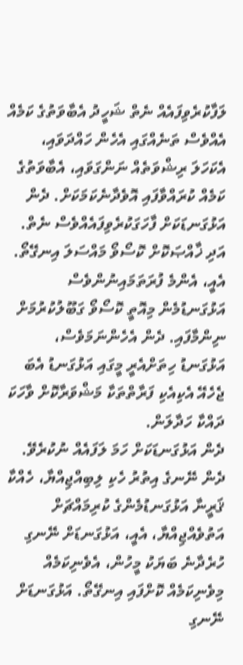ލަފާކުރެވިފައެއް ނެތް ޝަހީދު އެބާވަތުގެ ކަމެއް އެއްވެސް ތަނެއްގައި އެހެން ހައްދަވައި، އެކަހަލަ ރިޝްވަތެއް ނަންގަވައި، އެބާވަތުގެ ކަމެއް ކުރައްވާފައި އޮވެދާނެކަމަކަށް. ދެން އަޅުގަނޑަކަށް ފާހަގަކުރެވިފައެއްވެސް ނެތް. އަދި ޚާއްޞަކޮށް ކޮސޯވޯ މައްސަލަ އިނގޭތޯ. އެއީ، އެންމެ ފުރަތަމައިނުންވެސް އަޅުގަނޑުމެން މިއޮތީ ކޮސޯވޯ ގަބޫލުކުރުމަށް ނިންމާފައި. ދެން އެހެންނަމަވެސް، އަޅުގަނޑު ހިތަށްއެރީ މީގައި އަޅުގަނޑު އެބަ ޖެހެއޭ އެކިއެކި ފަރާތްތަކާ މަޝްވަރާކޮށް ވާހަކަ ދައްކާ ހަދާލަން.
ދެން އަޅުގަނޑަކަށް ހަމަ ލަފައެއް ނުކުރެވޭ. ދެން ނޭނގެ އިތުރު ހެކި ލިބިއްޖިއްޔާ، ހެއްކާ ޤަރީނާ އަޅުގަނޑުމެންގެ ކުރިމައްޗަށް އަތުވެއްޖިއްޔާ، އެއީ، އަޅުގަނޑަށް ނޭނގި ހުރެދާނެ ބަޔަކު މީހުން، އެވެނިކަމެއް މިވެނިކަމެއް ކޮށްފައި އިނގޭތޯ. އަޅުގަނޑަށް ނޭނގި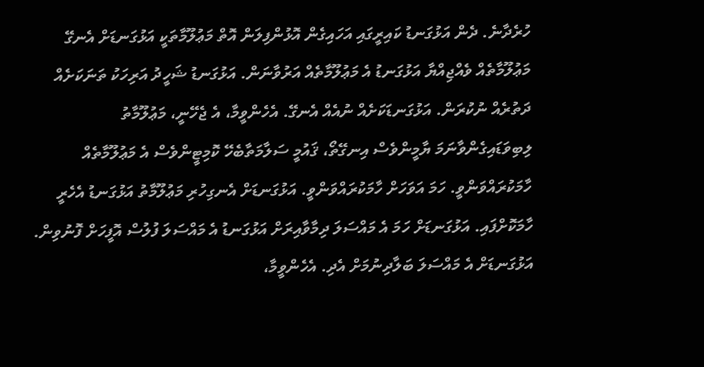ހުރެދާނެ. ދެން އަޅުގަނޑު ކައިރީގައި އަހައިގެން އޮޅުންފިލަން އޮތް މަޢުލޫމާތަކީ އަޅުގަނޑަށް އެނގޭ މަޢުލޫމާތެއް ވެއްޖިއްޔާ އަޅުގަނޑު އެ މަޢުލޫމާތެއް އަރުވާނަން. އަޅުގަނޑު ޝަހީދު އަރިހަކު ތަނަކަށެއް ދަތުރެއް ނުކުރަން. އަޅުގަނޑަކަށެއް ނުއެއް އެނގޭ. އެހެންވީމާ، އެ ޖެހޭނީ، މަޢުލޫމާތު ލިބިވަޑައިގެންވާނަމަ ޔާމީންވެސް އިނގޭތޯ، ޤައުމީ ސަލާމަތާބެހޭ ކޮމިޓީންވެސް އެ މަޢުލޫމާތެއް ހާމަކުރައްވަންވީ. ހަމަ އަވަހަށް ހާމަކުރައްވަންވީ. އަޅުގަނޑަށް އެނގިހުރި މަޢުލޫމާތު އަޅުގަނޑު އެހެރީ ހާމަކޮށްފައި. އަޅުގަނޑަށް ހަމަ އެ މައްސަލަ ދިމާވާއިރަށް އަޅުގަނޑު އެ މައްސަލަ ފުލުސް އޮފީހަށް ފޮނުވިން. އަޅުގަނޑަށް އެ މައްސަލަ ބަލާދިނުމަށް އެދި. އެހެންވީމާ،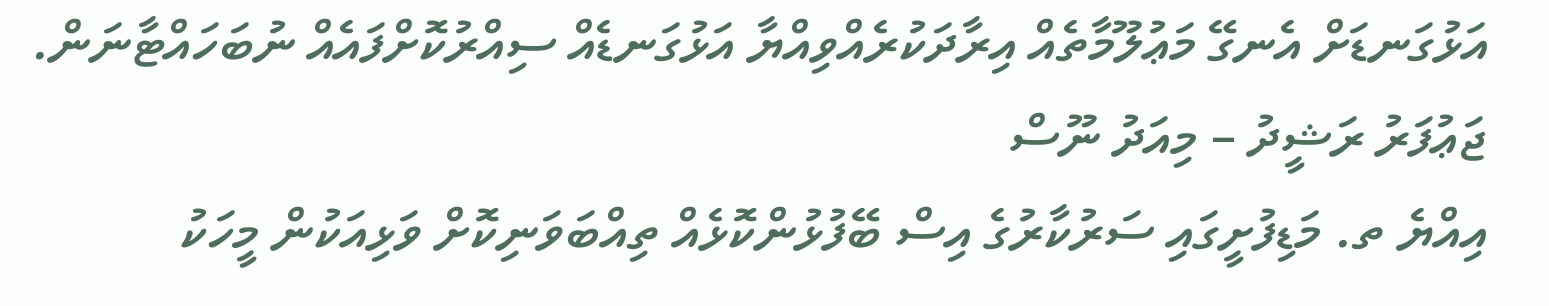އަޅުގަނޑަށް އެނގޭ މަޢުލޫމާތެއް އިރާދަކުރެއްވިއްޔާ އަޅުގަނޑެއް ސިއްރުކޮށްފައެއް ނުބަހައްޓާނަން.
ޖަޢުފަރު ރަޝީދު – މިއަދު ނޫސް
އިއްޔެ ތ. މަޑިފުށީގައި ސަރުކާރުގެ އިސް ބޭފުޅުންކޮޅެއް ތިއްބަވަނިކޮށް ވަޅިއަކުން މީހަކު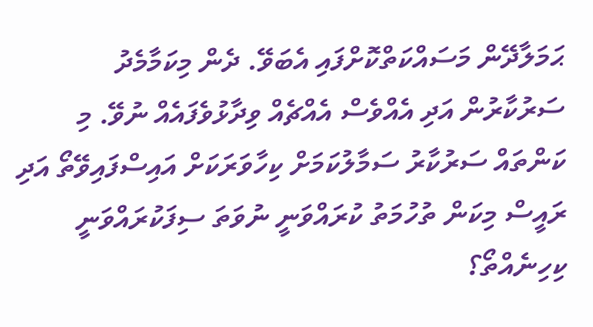ޙަމަލާދޭން މަސައްކަތްކޮށްފައި އެބަވޭ. ދެން މިކަމާމެދު ސަރުކާރުން އަދި އެއްވެސް އެއްޗެއް ވިދާޅުވެފައެއް ނުވޭ. މި ކަންތައް ސަރުކާރު ސަމާލުކަމަށް ކިހާވަރަކަށް އައިސްފައިވޭތޯ އަދި ރައީސް މިކަން ތުހުމަތު ކުރައްވަނީ ނުވަތަ ސިފަކުރައްވަނީ ކިހިނެއްތޯ؟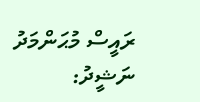ރައީސް މުޙަންމަދު ނަޝީދު: